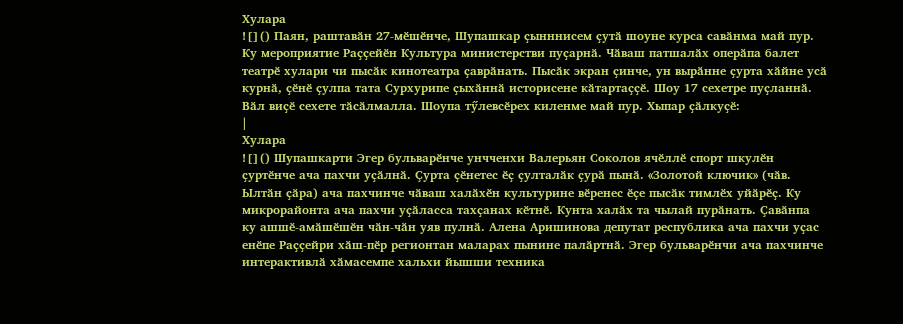Хулара
![]() Паян, раштавӑн 27-мӗшӗнче, Шупашкар ҫынннисем ҫутӑ шоуне курса савӑнма май пур. Ку мероприятие Раҫҫейӗн Культура министерстви пуҫарнӑ. Чӑваш патшалӑх оперӑпа балет театрӗ хулари чи пысӑк кинотеатра ҫаврӑнать. Пысӑк экран ҫинче, ун вырӑнне ҫурта хӑйне усӑ курнӑ, ҫӗнӗ ҫулпа тата Сурхурипе ҫыхӑннӑ историсене кӑтартаҫҫӗ. Шоу 17 сехетре пуҫланнӑ. Вӑл виҫӗ сехете тӑсӑлмалла. Шоупа тӳлевсӗрех киленме май пур. Хыпар ҫӑлкуҫӗ:
|
Хулара
![]() Шупашкарти Эгер бульварӗнче унчченхи Валерьян Соколов ячӗллӗ спорт шкулӗн ҫуртӗнче ача пахчи уҫӑлнӑ. Ҫурта ҫӗнетес ӗҫ ҫулталӑк ҫурӑ пынӑ. «Золотой ключик» (чӑв. Ылтӑн ҫӑра) ача пахчинче чӑваш халӑхӗн культурине вӗренес ӗҫе пысӑк тимлӗх уйӑрӗҫ. Ку микрорайонта ача пахчи уҫӑласса тахҫанах кӗтнӗ. Кунта халӑх та чылай пурӑнать. Ҫавӑнпа ку ашшӗ-амӑшӗшӗн чӑн-чӑн уяв пулнӑ. Алена Аришинова депутат республика ача пахчи уҫас енӗпе Раҫҫейри хӑш-пӗр регионтан маларах пынине палӑртнӑ. Эгер бульварӗнчи ача пахчинче интерактивлӑ хӑмасемпе хальхи йышши техника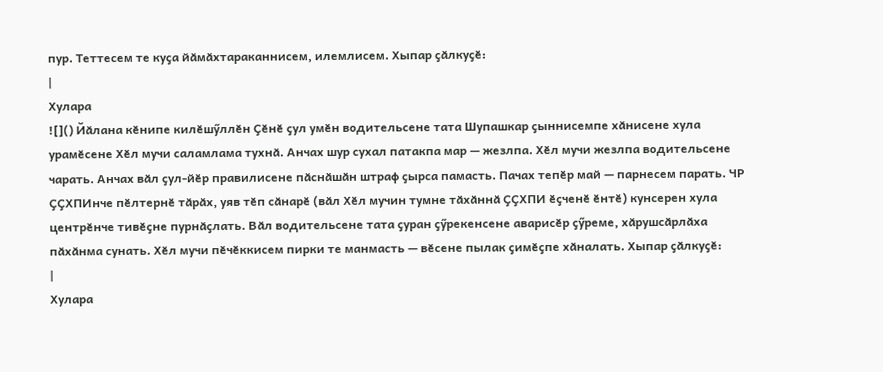пур. Теттесем те куҫа йӑмӑхтараканнисем, илемлисем. Хыпар ҫӑлкуҫӗ:
|
Хулара
![]() Йӑлана кӗнипе килӗшӳллӗн Ҫӗнӗ ҫул умӗн водительсене тата Шупашкар ҫыннисемпе хӑнисене хула урамӗсене Хӗл мучи саламлама тухнӑ. Анчах шур сухал патакпа мар — жезлпа. Хӗл мучи жезлпа водительсене чарать. Анчах вӑл ҫул-йӗр правилисене пӑснӑшӑн штраф ҫырса памасть. Пачах тепӗр май — парнесем парать. ЧР ҪҪХПИнче пӗлтернӗ тӑрӑх, уяв тӗп сӑнарӗ (вӑл Хӗл мучин тумне тӑхӑннӑ ҪҪХПИ ӗҫченӗ ӗнтӗ) кунсерен хула центрӗнче тивӗҫне пурнӑҫлать. Вӑл водительсене тата ҫуран ҫӳрекенсене аварисӗр ҫӳреме, хӑрушсӑрлӑха пӑхӑнма сунать. Хӗл мучи пӗчӗккисем пирки те манмасть — вӗсене пылак ҫимӗҫпе хӑналать. Хыпар ҫӑлкуҫӗ:
|
Хулара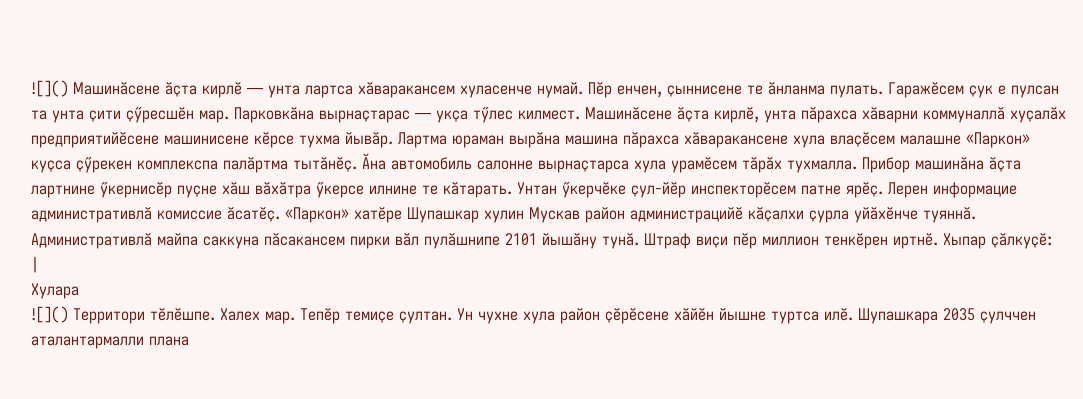![]() Машинӑсене ӑҫта кирлӗ — унта лартса хӑваракансем хуласенче нумай. Пӗр енчен, ҫыннисене те ӑнланма пулать. Гаражӗсем ҫук е пулсан та унта ҫити ҫӳресшӗн мар. Парковкӑна вырнаҫтарас — укҫа тӳлес килмест. Машинӑсене ӑҫта кирлӗ, унта пӑрахса хӑварни коммуналлӑ хуҫалӑх предприятийӗсене машинисене кӗрсе тухма йывӑр. Лартма юраман вырӑна машина пӑрахса хӑваракансене хула влаҫӗсем малашне «Паркон» куҫса ҫӳрекен комплекспа палӑртма тытӑнӗҫ. Ӑна автомобиль салонне вырнаҫтарса хула урамӗсем тӑрӑх тухмалла. Прибор машинӑна ӑҫта лартнине ӳкернисӗр пуҫне хӑш вӑхӑтра ӳкерсе илнине те кӑтарать. Унтан ӳкерчӗке ҫул-йӗр инспекторӗсем патне ярӗҫ. Лерен информацие административлӑ комиссие ӑсатӗҫ. «Паркон» хатӗре Шупашкар хулин Мускав район администрацийӗ кӑҫалхи ҫурла уйӑхӗнче туяннӑ. Административлӑ майпа саккуна пӑсакансем пирки вӑл пулӑшнипе 2101 йышӑну тунӑ. Штраф виҫи пӗр миллион тенкӗрен иртнӗ. Хыпар ҫӑлкуҫӗ:
|
Хулара
![]() Территори тӗлӗшпе. Халех мар. Тепӗр темиҫе ҫултан. Ун чухне хула район ҫӗрӗсене хӑйӗн йышне туртса илӗ. Шупашкара 2035 ҫулччен аталантармалли плана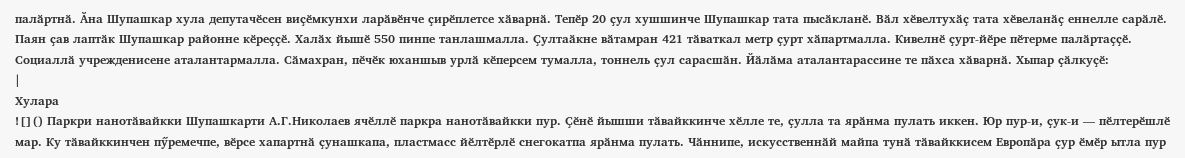палӑртнӑ. Ӑна Шупашкар хула депутачӗсен виҫӗмкунхи ларӑвӗнче ҫирӗплетсе хӑварнӑ. Тепӗр 20 ҫул хушшинче Шупашкар тата пысӑкланӗ. Вӑл хӗвелтухӑҫ тата хӗвеланӑҫ еннелле сарӑлӗ. Паян ҫав лаптӑк Шупашкар районне кӗреҫҫӗ. Халӑх йышӗ 550 пинпе танлашмалла. Ҫултаӑкне вӑтамран 421 тӑваткал метр ҫурт хӑпартмалла. Кивелнӗ ҫурт-йӗре пӗтерме палӑртаҫҫӗ. Социаллӑ учрежденисене аталантармалла. Сӑмахран, пӗчӗк юханшыв урлӑ кӗперсем тумалла, тоннель ҫул сарасшӑн. Йӑлӑма аталантарассине те пӑхса хӑварнӑ. Хыпар ҫӑлкуҫӗ:
|
Хулара
![]() Паркри нанотӑвайкки Шупашкарти А.Г.Николаев ячӗллӗ паркра нанотӑвайкки пур. Ҫӗнӗ йышши тӑвайккинче хӗлле те, ҫулла та ярӑнма пулать иккен. Юр пур-и, ҫук-и — пӗлтерӗшлӗ мар. Ку тӑвайккинчен пӳремечпе, вӗрсе хапартнӑ ҫунашкапа, пластмасс йӗлтӗрлӗ снегокатпа ярӑнма пулать. Чӑннипе, искусственнӑй майпа тунӑ тӑвайккисем Европӑра ҫур ӗмӗр ытла пур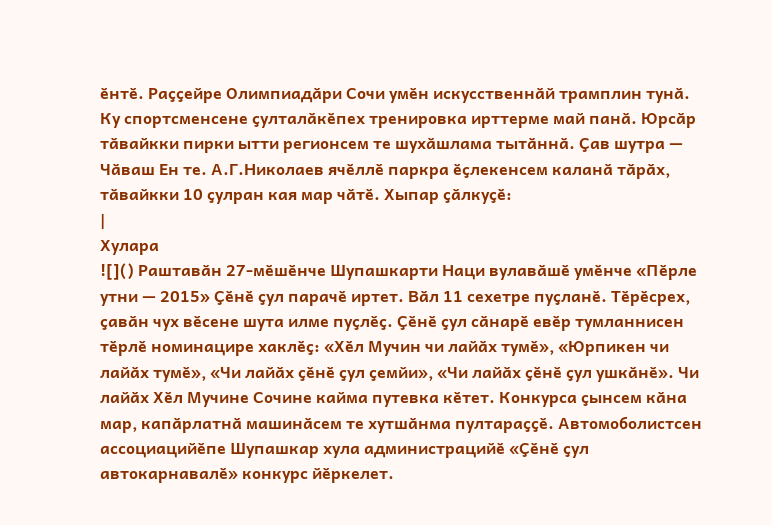ӗнтӗ. Раҫҫейре Олимпиадӑри Сочи умӗн искусственнӑй трамплин тунӑ. Ку спортсменсене ҫулталӑкӗпех тренировка ирттерме май панӑ. Юрсӑр тӑвайкки пирки ытти регионсем те шухӑшлама тытӑннӑ. Ҫав шутра — Чӑваш Ен те. А.Г.Николаев ячӗллӗ паркра ӗҫлекенсем каланӑ тӑрӑх, тӑвайкки 10 ҫулран кая мар чӑтӗ. Хыпар ҫӑлкуҫӗ:
|
Хулара
![]() Раштавӑн 27-мӗшӗнче Шупашкарти Наци вулавӑшӗ умӗнче «Пӗрле утни — 2015» Ҫӗнӗ ҫул парачӗ иртет. Вӑл 11 сехетре пуҫланӗ. Тӗрӗсрех, ҫавӑн чух вӗсене шута илме пуҫлӗҫ. Ҫӗнӗ ҫул сӑнарӗ евӗр тумланнисен тӗрлӗ номинацире хаклӗҫ: «Хӗл Мучин чи лайӑх тумӗ», «Юрпикен чи лайӑх тумӗ», «Чи лайӑх ҫӗнӗ ҫул ҫемйи», «Чи лайӑх ҫӗнӗ ҫул ушкӑнӗ». Чи лайӑх Хӗл Мучине Сочине кайма путевка кӗтет. Конкурса ҫынсем кӑна мар, капӑрлатнӑ машинӑсем те хутшӑнма пултараҫҫӗ. Автомоболистсен ассоциацийӗпе Шупашкар хула администрацийӗ «Ҫӗнӗ ҫул автокарнавалӗ» конкурс йӗркелет.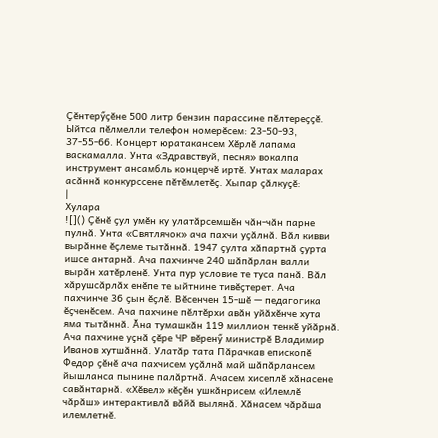Ҫӗнтерӳҫӗне 500 литр бензин парассине пӗлтереҫҫӗ. Ыйтса пӗлмелли телефон номерӗсем: 23-50-93, 37-55-66. Концерт юратакансем Хӗрлӗ лапама васкамалла. Унта «Здравствуй, песня» вокалпа инструмент ансамбль концерчӗ иртӗ. Унтах маларах асӑннӑ конкурссене пӗтӗмлетӗҫ. Хыпар ҫӑлкуҫӗ:
|
Хулара
![]() Ҫӗнӗ ҫул умӗн ку улатӑрсемшӗн чӑн-чӑн парне пулнӑ. Унта «Святлячок» ача пахчи уҫӑлнӑ. Вӑл кивви вырӑнне ӗҫлеме тытӑннӑ. 1947 ҫулта хӑпартнӑ ҫурта ишсе антарнӑ. Ача пахчинче 240 шӑпӑрлан валли вырӑн хатӗрленӗ. Унта пур условие те туса панӑ. Вӑл хӑрушсӑрлӑх енӗпе те ыйтнине тивӗҫтерет. Ача пахчинче 36 ҫын ӗҫлӗ. Вӗсенчен 15-шӗ — педагогика ӗҫченӗсем. Ача пахчине пӗлтӗрхи авӑн уйӑхӗнче хута яма тытӑннӑ. Ӑна тумашкӑн 119 миллион тенкӗ уйӑрнӑ. Ача пахчине уҫнӑ ҫӗре ЧР вӗренӳ министрӗ Владимир Иванов хутшӑннӑ. Улатӑр тата Пӑрачкав епископӗ Федор ҫӗнӗ ача пахчисем уҫӑлнӑ май шӑпӑрлансем йышланса пынине палӑртнӑ. Ачасем хисеплӗ хӑнасене савӑнтарнӑ. «Хӗвел» кӗҫӗн ушкӑнрисем «Илемлӗ чӑрӑш» интерактивлӑ вӑйӑ вылянӑ. Хӑнасем чӑрӑша илемлетнӗ.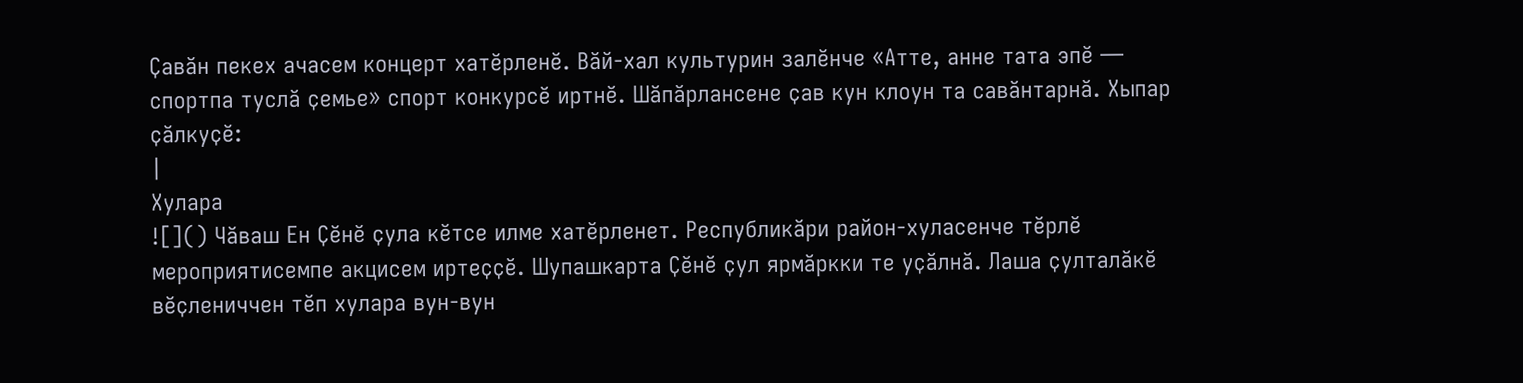Ҫавӑн пекех ачасем концерт хатӗрленӗ. Вӑй-хал культурин залӗнче «Атте, анне тата эпӗ — спортпа туслӑ ҫемье» спорт конкурсӗ иртнӗ. Шӑпӑрлансене ҫав кун клоун та савӑнтарнӑ. Хыпар ҫӑлкуҫӗ:
|
Хулара
![]() Чӑваш Ен Ҫӗнӗ ҫула кӗтсе илме хатӗрленет. Республикӑри район-хуласенче тӗрлӗ мероприятисемпе акцисем иртеҫҫӗ. Шупашкарта Ҫӗнӗ ҫул ярмӑркки те уҫӑлнӑ. Лаша ҫулталӑкӗ вӗҫлениччен тӗп хулара вун-вун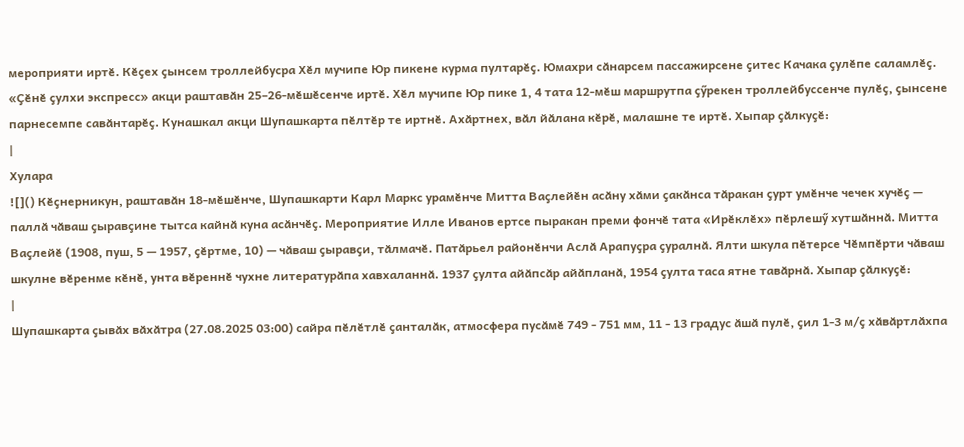мероприяти иртӗ. Кӗҫех ҫынсем троллейбусра Хӗл мучипе Юр пикене курма пултарӗҫ. Юмахри сӑнарсем пассажирсене ҫитес Качака ҫулӗпе саламлӗҫ. «Ҫӗнӗ ҫулхи экспресс» акци раштавӑн 25–26-мӗшӗсенче иртӗ. Хӗл мучипе Юр пике 1, 4 тата 12-мӗш маршрутпа ҫӳрекен троллейбуссенче пулӗҫ, ҫынсене парнесемпе савӑнтарӗҫ. Кунашкал акци Шупашкарта пӗлтӗр те иртнӗ. Ахӑртнех, вӑл йӑлана кӗрӗ, малашне те иртӗ. Хыпар ҫӑлкуҫӗ:
|
Хулара
![]() Кӗҫнерникун, раштавӑн 18-мӗшӗнче, Шупашкарти Карл Маркс урамӗнче Митта Ваҫлейӗн асӑну хӑми ҫакӑнса тӑракан ҫурт умӗнче чечек хучӗҫ — паллӑ чӑваш ҫыравҫине тытса кайнӑ куна асӑнчӗҫ. Мероприятие Илле Иванов ертсе пыракан преми фончӗ тата «Ирӗклӗх» пӗрлешӳ хутшӑннӑ. Митта Ваҫлейӗ (1908, пуш, 5 — 1957, ҫӗртме, 10) — чӑваш ҫыравҫи, тӑлмачӗ. Патӑрьел районӗнчи Аслӑ Арапуҫра ҫуралнӑ. Ялти шкула пӗтерсе Чӗмпӗрти чӑваш шкулне вӗренме кӗнӗ, унта вӗреннӗ чухне литературӑпа хавхаланнӑ. 1937 ҫулта айӑпсӑр айӑпланӑ, 1954 ҫулта таса ятне тавӑрнӑ. Хыпар ҫӑлкуҫӗ:
|
Шупашкарта ҫывӑх вӑхӑтра (27.08.2025 03:00) сайра пӗлӗтлӗ ҫанталӑк, атмосфера пусӑмӗ 749 - 751 мм, 11 - 13 градус ӑшӑ пулӗ, ҫил 1-3 м/ҫ хӑвӑртлӑхпа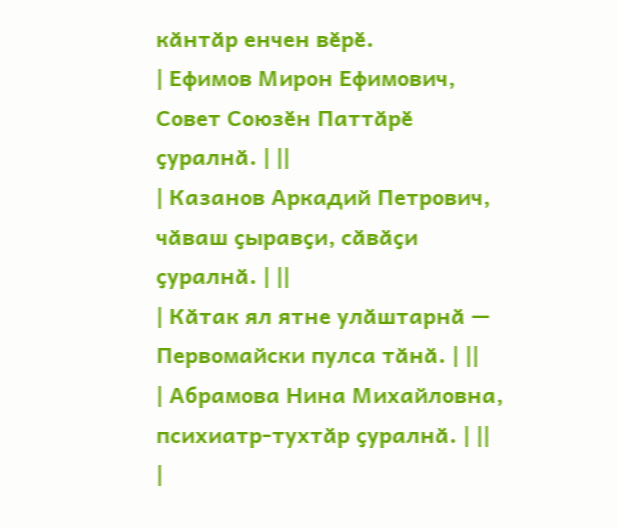кӑнтӑр енчен вӗрӗ.
| Ефимов Мирон Ефимович, Совет Союзӗн Паттӑрӗ ҫуралнӑ. | ||
| Казанов Аркадий Петрович, чӑваш ҫыравҫи, сӑвӑҫи ҫуралнӑ. | ||
| Кӑтак ял ятне улӑштарнӑ — Первомайски пулса тӑнӑ. | ||
| Абрамова Нина Михайловна, психиатр-тухтӑр ҫуралнӑ. | ||
|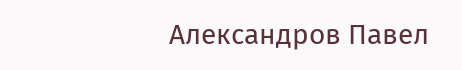Александров Павел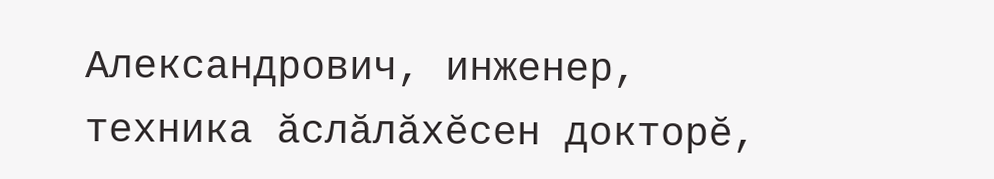Александрович, инженер, техника ӑслӑлӑхӗсен докторӗ,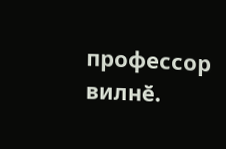профессор вилнӗ.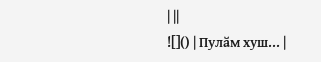| ||
![]() | Пулӑм хуш... |